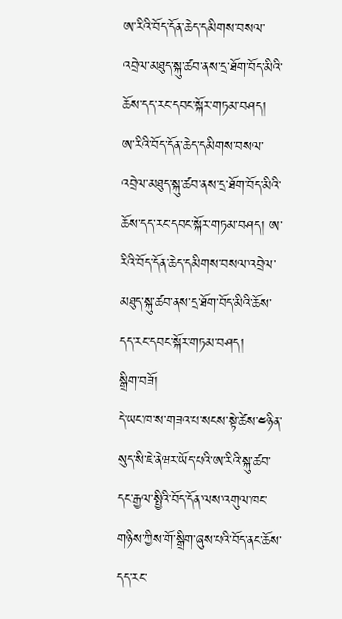ཨ་རིའི་བོད་དོན་ཆེད་དམིགས་བསལ་འབྲེལ་མཐུད་སྐུ་ཚབ་ནས་དྲ་ཐོག་བོད་མིའི་ཆོས་དད་རང་དབང་སྐོར་གཏམ་བཤད།
ཨ་རིའི་བོད་དོན་ཆེད་དམིགས་བསལ་འབྲེལ་མཐུད་སྐུ་ཚབ་ནས་དྲ་ཐོག་བོད་མིའི་ཆོས་དད་རང་དབང་སྐོར་གཏམ་བཤད། ཨ་རིའི་བོད་དོན་ཆེད་དམིགས་བསལ་འབྲེལ་མཐུད་སྐུ་ཚབ་ནས་དྲ་ཐོག་བོད་མིའི་ཆོས་དད་རང་དབང་སྐོར་གཏམ་བཤད།
སྒྲིག་བཟོ།
དེ་ཡང་ཁ་ས་གཟའ་པ་སངས་སྟེ་ཚེས་༤ཉིན་སུད་སི་ཇེ་ནེཝར་ཡོད་པའི་ཨ་རིའི་སྐུ་ཚབ་དང་རྒྱལ་སྤྱིའི་བོད་དོན་ལས་འགུལ་ཁང་གཉིས་ཀྱིས་གོ་སྒྲིག་ཞུས་པའི་བོད་ནང་ཆོས་དད་རང་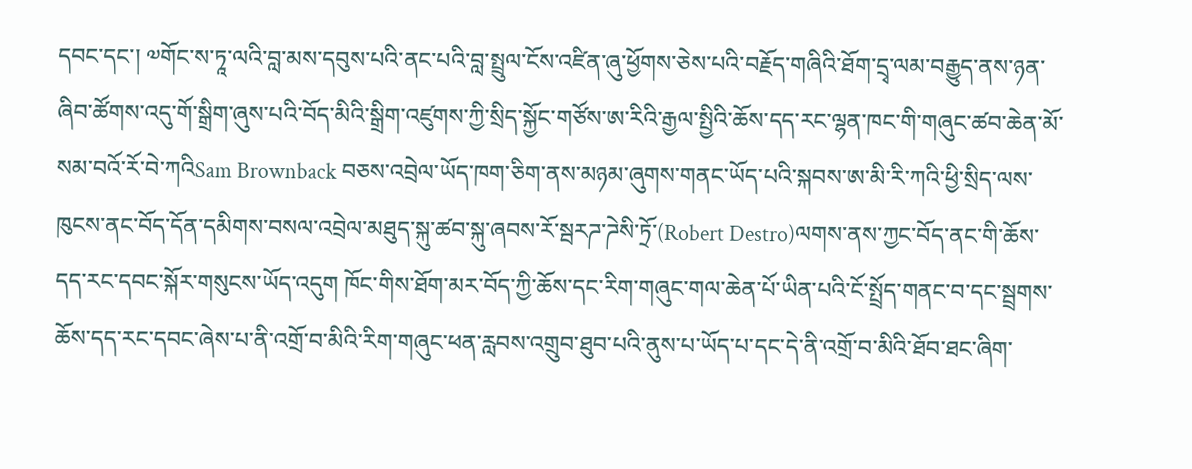དབང་དང་། ༧གོང་ས་ཏཱ་ལའི་བླ་མས་དབུས་པའི་ནང་པའི་བླ་སྤྲུལ་ངོས་འཛིན་ཞུ་ཕྱོགས་ཅེས་པའི་བརྗོད་གཞིའི་ཐོག་དྲྭ་ལམ་བརྒྱུད་ནས་ཉན་ཞིབ་ཚོགས་འདུ་གོ་སྒྲིག་ཞུས་པའི་བོད་མིའི་སྒྲིག་འཛུགས་ཀྱི་སྲིད་སྐྱོང་གཙོས་ཨ་རིའི་རྒྱལ་སྤྱིའི་ཆོས་དད་རང་ལྷན་ཁང་གི་གཞུང་ཚབ་ཆེན་མོ་སམ་བའོ་རོ་བེ་ཀའིSam Brownback བཅས་འབྲེལ་ཡོད་ཁག་ཅིག་ནས་མཉམ་ཞུགས་གནང་ཡོད་པའི་སྐབས་ཨ་མི་རི་ཀའི་ཕྱི་སྲིད་ལས་ཁུངས་ནང་བོད་དོན་དམིགས་བསལ་འབྲེལ་མཐུད་སྐུ་ཚབ་སྐུ་ཞབས་རོ་སྦརཌ་ཌེསི་ཏྲོ་(Robert Destro)ལགས་ནས་ཀྱང་བོད་ནང་གི་ཆོས་དད་རང་དབང་སྐོར་གསུངས་ཡོད་འདུག ཁོང་གིས་ཐོག་མར་བོད་ཀྱི་ཆོས་དང་རིག་གཞུང་གལ་ཆེན་པོ་ཡིན་པའི་ངོ་སྤྲོད་གནང་བ་དང་སྦྲགས་ཆོས་དད་རང་དབང་ཞེས་པ་ནི་འགྲོ་བ་མིའི་རིག་གཞུང་ཕན་རླབས་འགྲུབ་ཐུབ་པའི་ནུས་པ་ཡོད་པ་དང་དེ་ནི་འགྲོ་བ་མིའི་ཐོབ་ཐང་ཞིག་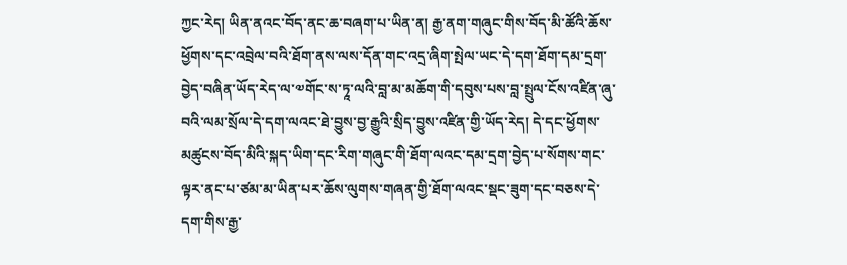ཀྱང་རེད། ཡིན་ནའང་བོད་ནང་ཆ་བཞག་པ་ཡིན་ན། རྒྱ་ནག་གཞུང་གིས་བོད་མི་ཚོའི་ཆོས་ཕྱོགས་དང་འབྲེལ་བའི་ཐོག་ནས་ལས་དོན་གང་འདྲ་ཞིག་སྤེལ་ཡང་དེ་དག་ཐོག་དམ་དྲག་བྱེད་བཞིན་ཡོད་རེད་ལ་༧གོང་ས་ཏཱ་ལའི་བླ་མ་མཆོག་གི་དབུས་པས་བླ་སྤྲུལ་ངོས་འཛིན་ཞུ་བའི་ལམ་སྲོལ་དེ་དག་ལའང་ཐེ་བྱུས་བྱ་རྒྱུའི་སྲིད་བྱུས་འཛིན་གྱི་ཡོད་རེད། དེ་དང་ཕྱོགས་མཚུངས་བོད་མིའི་སྐད་ཡིག་དང་རིག་གཞུང་གི་ཐོག་ལའང་དམ་དྲག་བྱེད་པ་སོགས་གང་ལྟར་ནང་པ་ཙམ་མ་ཡིན་པར་ཆོས་ལུགས་གཞན་གྱི་ཐོག་ལའང་སྡང་ཟུག་དང་བཅས་དེ་དག་གིས་རྒྱ་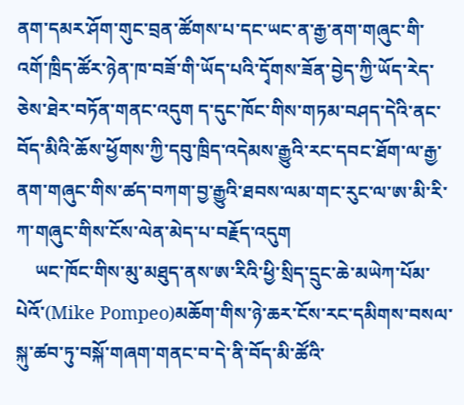ནག་དམར་ཤོག་གུང་བྲན་ཚོགས་པ་དང་ཡང་ན་རྒྱ་ནག་གཞུང་གི་འགོ་ཁྲིད་ཚོར་ཉེན་ཁ་བཟོ་གི་ཡོད་པའི་དྭོགས་ཟོན་བྱེད་ཀྱི་ཡོད་རེད་ཅེས་ཐེར་བཏོན་གནང་འདུག ད་དུང་ཁོང་གིས་གཏམ་བཤད་དེའི་ནང་བོད་མིའི་ཆོས་ཕྱོགས་ཀྱི་དབུ་ཁྲིད་འདེམས་རྒྱུའི་རང་དབང་ཐོག་ལ་རྒྱ་ནག་གཞུང་གིས་ཚད་བཀག་བྱ་རྒྱུའི་ཐབས་ལམ་གང་རུང་ལ་ཨ་མི་རི་ཀ་གཞུང་གིས་ངོས་ལེན་མེད་པ་བརྗོད་འདུག
    ཡང་ཁོང་གིས་མུ་མཐུད་ནས་ཨ་རིའི་ཕྱི་སྲིད་དྲུང་ཆེ་མཡེཀ་པོམ་པེའོ་(Mike Pompeo)མཆོག་གིས་ཉེ་ཆར་ངོས་རང་དམིགས་བསལ་སྐུ་ཚབ་ཏུ་བསྐོ་གཞག་གནང་བ་དེ་ནི་བོད་མི་ཚོའི་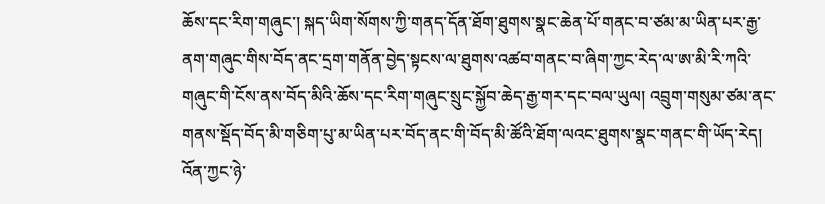ཆོས་དང་རིག་གཞུང་། སྐད་ཡིག་སོགས་ཀྱི་གནད་དོན་ཐོག་ཐུགས་སྣང་ཆེན་པོ་གནང་བ་ཙམ་མ་ཡིན་པར་རྒྱ་ནག་གཞུང་གིས་བོད་ནང་དྲག་གནོན་བྱེད་སྟངས་ལ་ཐུགས་འཚབ་གནང་བ་ཞིག་ཀྱང་རེད་ལ་ཨ་མི་རི་ཀའི་གཞུང་གི་ངོས་ནས་བོད་མིའི་ཆོས་དང་རིག་གཞུང་སྲུང་སྐྱོབ་ཆེད་རྒྱ་གར་དང་བལ་ཡུལ། འབྲུག་གསུམ་ཙམ་ནང་གནས་སྡོད་བོད་མི་གཅིག་པུ་མ་ཡིན་པར་བོད་ནང་གི་བོད་མི་ཚོའི་ཐོག་ལའང་ཐུགས་སྣང་གནང་གི་ཡོད་རེད། འོན་ཀྱང་ཉེ་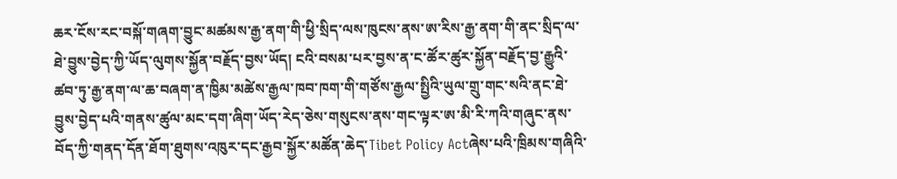ཆར་ངོས་རང་བསྐོ་གཞག་བྱུང་མཚམས་རྒྱ་ནག་གི་ཕྱི་སྲིད་ལས་ཁུངས་ནས་ཨ་རིས་རྒྱ་ནག་གི་ནང་སྲིད་ལ་ཐེ་བྱུས་བྱེད་ཀྱི་ཡོད་ལུགས་སྐྱོན་བརྗོད་བྱས་ཡོད། ངའི་བསམ་པར་བྱས་ན་ང་ཚོར་ཚུར་སྐྱོན་བརྗོད་བྱ་རྒྱུའི་ཚབ་ཏུ་རྒྱ་ནག་ལ་ཆ་བཞག་ན་ཁྱིམ་མཚེས་རྒྱལ་ཁབ་ཁག་གི་གཙོས་རྒྱལ་སྤྱིའི་ཡུལ་གྲུ་གང་སའི་ནང་ཐེ་བྱུས་བྱེད་པའི་གནས་ཚུལ་མང་དག་ཞིག་ཡོད་རེད་ཅེས་གསུངས་ནས་གང་ལྟར་ཨ་མི་རི་ཀའི་གཞུང་ནས་བོད་ཀྱི་གནད་དོན་ཐོག་ཐུགས་འཁུར་དང་རྒྱབ་སྐྱོར་མཚོན་ཆེད་Tibet Policy Actཞེས་པའི་ཁྲིམས་གཞིའི་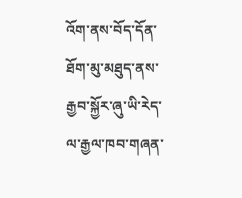འོག་ནས་བོད་དོན་ཐོག་མུ་མཐུད་ནས་རྒྱབ་སྐྱོར་ཞུ་ཡི་རེད་ལ་རྒྱལ་ཁབ་གཞན་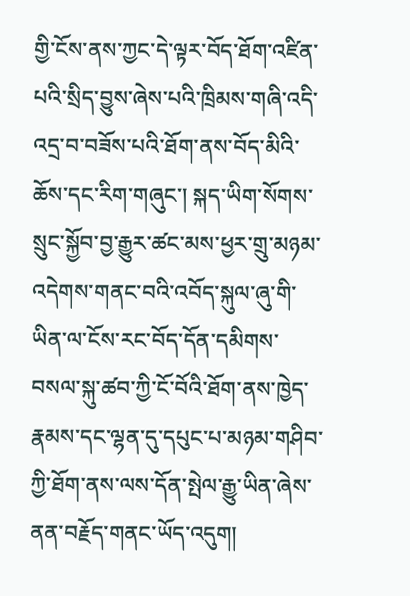གྱི་ངོས་ནས་ཀྱང་དེ་ལྟར་བོད་ཐོག་འཛིན་པའི་སྲིད་བྱུས་ཞེས་པའི་ཁྲིམས་གཞི་འདི་འདྲ་བ་བཟོས་པའི་ཐོག་ནས་བོད་མིའི་ཆོས་དང་རིག་གཞུང་། སྐད་ཡིག་སོགས་སྲུང་སྐྱོབ་བྱ་རྒྱུར་ཚང་མས་ཕྱར་གྲུ་མཉམ་འདེགས་གནང་བའི་འབོད་སྐུལ་ཞུ་གི་ཡིན་ལ་ངོས་རང་བོད་དོན་དམིགས་བསལ་སྐུ་ཚབ་ཀྱི་ངོ་བོའི་ཐོག་ནས་ཁྱེད་རྣམས་དང་ལྷན་དུ་དཔུང་པ་མཉམ་གཤིབ་ཀྱི་ཐོག་ནས་ལས་དོན་སྤེལ་རྒྱུ་ཡིན་ཞེས་ནན་བརྗོད་གནང་ཡོད་འདུག།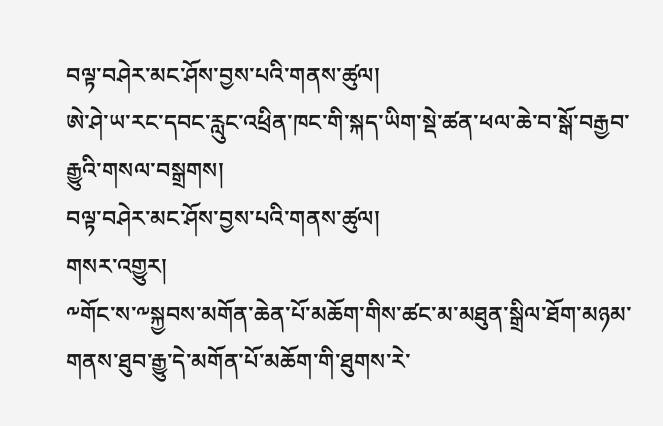བལྟ་བཤེར་མང་ཤོས་བྱས་པའི་གནས་ཚུལ།
ཨེ་ཤེ་ཡ་རང་དབང་རླུང་འཕྲིན་ཁང་གི་སྐད་ཡིག་སྡེ་ཚན་ཕལ་ཆེ་བ་སྒོ་བརྒྱབ་རྒྱུའི་གསལ་བསྒྲགས།
བལྟ་བཤེར་མང་ཤོས་བྱས་པའི་གནས་ཚུལ།
གསར་འགྱུར།
༸གོང་ས་༸སྐྱབས་མགོན་ཆེན་པོ་མཆོག་གིས་ཚང་མ་མཐུན་སྒྲིལ་ཐོག་མཉམ་གནས་ཐུབ་རྒྱུ་དེ་མགོན་པོ་མཆོག་གི་ཐུགས་རེ་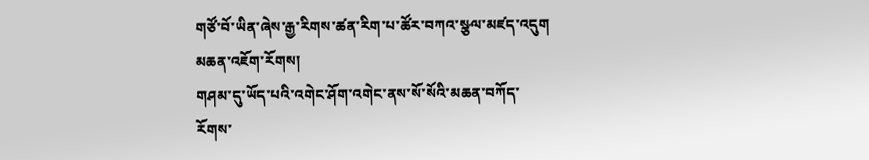གཙོ་བོ་ཡིན་ཞེས་རྒྱ་རིགས་ཚན་རིག་པ་ཚོར་བཀའ་སྩལ་མཛད་འདུག
མཆན་འཇོག་རོགས།
གཤམ་དུ་ཡོད་པའི་འགེང་ཤོག་འགེང་ནས་སོ་སོའི་མཆན་བཀོད་རོགས་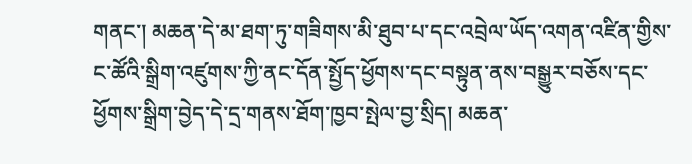གནང་། མཆན་དེ་མ་ཐག་ཏུ་གཟིགས་མི་ཐུབ་པ་དང་འབྲེལ་ཡོད་འགན་འཛིན་གྱིས་ང་ཚོའི་སྒྲིག་འཛུགས་ཀྱི་ནང་དོན་སྤྱོད་ཕྱོགས་དང་བསྟུན་ནས་བསྒྱུར་བཅོས་དང་ཕྱོགས་སྒྲིག་བྱེད་དེ་དྲ་གནས་ཐོག་ཁྱབ་སྤེལ་བྱ་སྲིད། མཆན་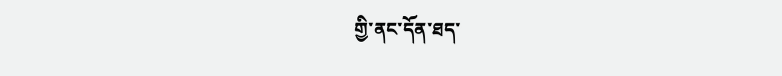གྱི་ནང་དོན་ཐད་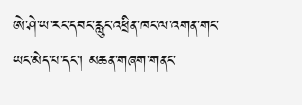ཨེ་ཤེ་ཡ་རང་དབང་རླུང་འཕྲིན་ཁང་ལ་འགན་གང་ཡང་མེད་པ་དང་། མཆན་གཞག་གནང་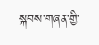སྐབས་གཞན་གྱི་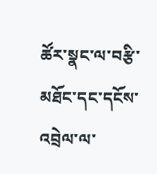ཚོར་སྣང་ལ་བརྩི་མཐོང་དང་དངོས་འབྲེལ་ལ་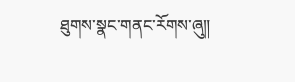ཐུགས་སྣང་གནང་རོགས་ཞུ༎